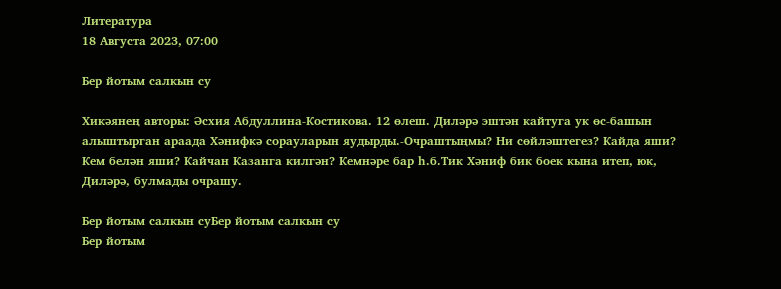Литература
18 Августа 2023, 07:00

Бер йотым салкын су

Хикәянең авторы: Әсхия Абдуллина-Костикова. 12 өлеш. Диләрә эштән кайтуга ук өс-башын алыштырган араада Хәнифкә сорауларын яудырды.-Очраштыңмы? Ни сөйләштегез? Кайда яши? Кем белән яши? Кайчан Казанга килгән? Кемнәре бар һ.б.Тик Хәниф бик боек кына итеп, юк, Диләрә, булмады очрашу.

Бер йотым салкын суБер йотым салкын су
Бер йотым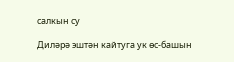салкын су

Диләрә эштән кайтуга ук өс-башын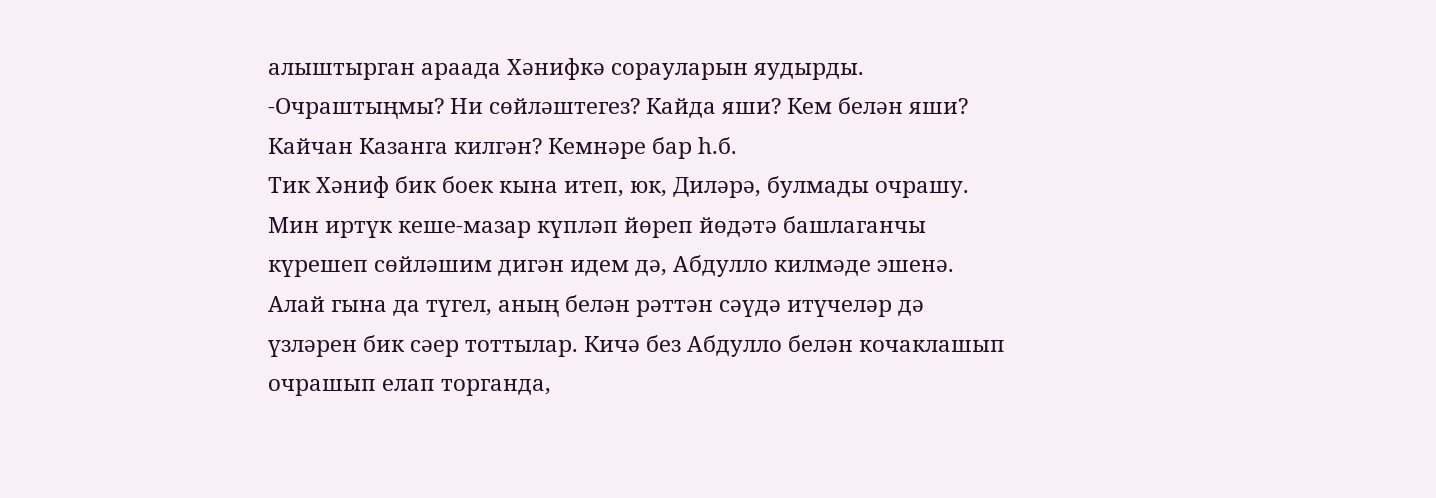алыштырган араада Хәнифкә сорауларын яудырды.
-Очраштыңмы? Ни сөйләштегез? Кайда яши? Кем белән яши? Кайчан Казанга килгән? Кемнәре бар һ.б.
Тик Хәниф бик боек кына итеп, юк, Диләрә, булмады очрашу. Мин иртүк кеше-мазар күпләп йөреп йөдәтә башлаганчы күрешеп сөйләшим дигән идем дә, Абдулло килмәде эшенә. Алай гына да түгел, аның белән рәттән сәүдә итүчеләр дә үзләрен бик сәер тоттылар. Кичә без Абдулло белән кочаклашып очрашып елап торганда,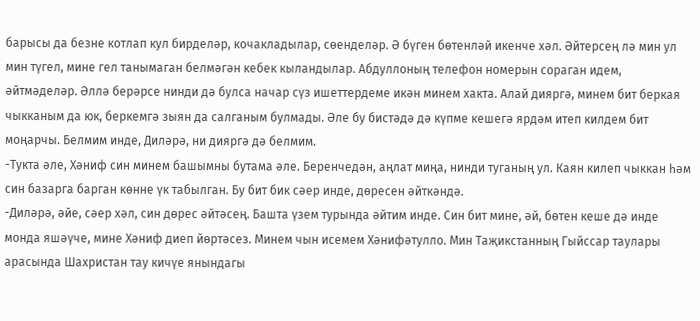барысы да безне котлап кул бирделәр, кочакладылар, сөенделәр. Ә бүген бөтенләй икенче хәл. Әйтерсең лә мин ул мин түгел, мине гел танымаган белмәгән кебек кыландылар. Абдуллоның телефон номерын сораган идем, әйтмәделәр. Әллә берәрсе нинди дә булса начар сүз ишеттердеме икән минем хакта. Алай дияргә, минем бит беркая чыкканым да юк, беркемгә зыян да салганым булмады. Әле бу бистәдә дә күпме кешегә ярдәм итеп килдем бит моңарчы. Белмим инде, Диләрә, ни дияргә дә белмим.
-Тукта әле, Хәниф син минем башымны бутама әле. Беренчедән, аңлат миңа, нинди туганың ул. Каян килеп чыккан һәм син базарга барган көнне үк табылган. Бу бит бик сәер инде, дөресен әйткәндә.
-Диләрә, әйе, сәер хәл, син дөрес әйтәсең. Башта үзем турында әйтим инде. Син бит мине, әй, бөтен кеше дә инде монда яшәүче, мине Хәниф диеп йөртәсез. Минем чын исемем Хәнифәтулло. Мин Таҗикстанның Гыйссар таулары арасында Шахристан тау кичүе янындагы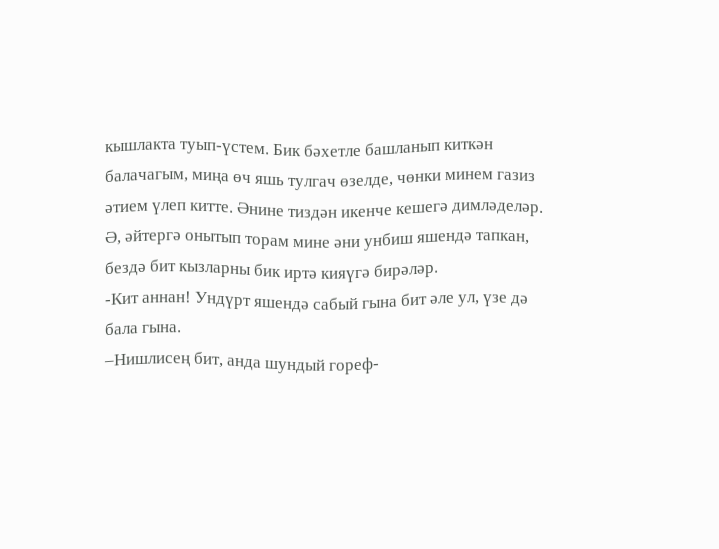кышлакта туып-үстем. Бик бәхетле башланып киткән балачагым, миңа өч яшь тулгач өзелде, чөнки минем газиз әтием үлеп китте. Әнине тиздән икенче кешегә димләделәр. Ә, әйтергә онытып торам мине әни унбиш яшендә тапкан, бездә бит кызларны бик иртә кияүгә бирәләр.
-Кит аннан! Ундүрт яшендә сабый гына бит әле ул, үзе дә бала гына.
–Нишлисең бит, анда шундый гореф-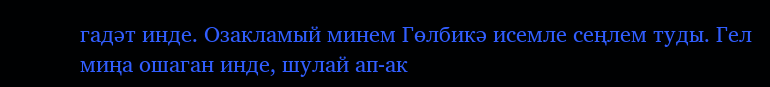гадәт инде. Озакламый минем Гөлбикә исемле сеңлем туды. Гел миңа ошаган инде, шулай ап-ак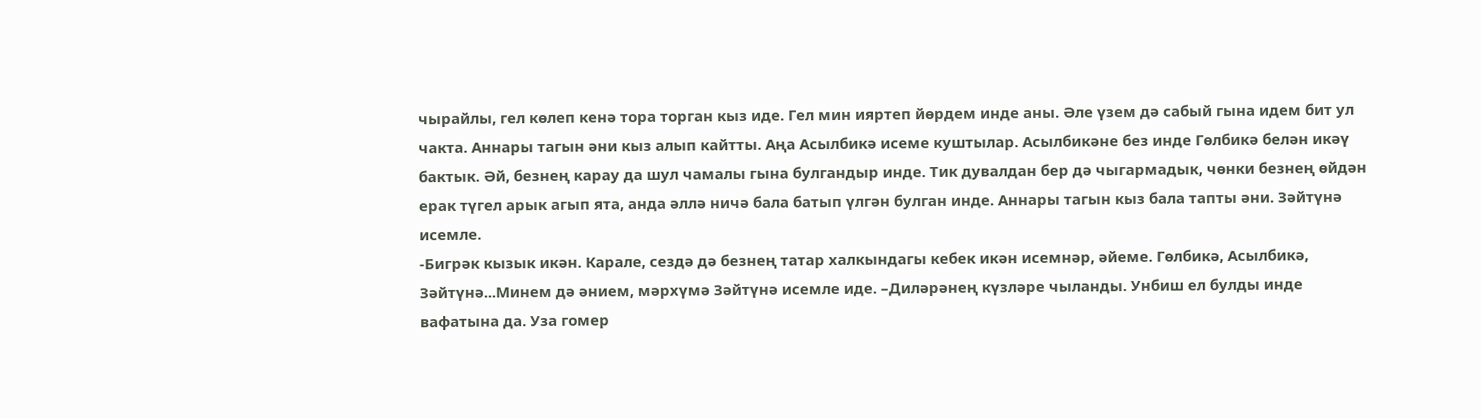чырайлы, гел көлеп кенә тора торган кыз иде. Гел мин ияртеп йөрдем инде аны. Әле үзем дә сабый гына идем бит ул чакта. Аннары тагын әни кыз алып кайтты. Аңа Асылбикә исеме куштылар. Асылбикәне без инде Гөлбикә белән икәү бактык. Әй, безнең карау да шул чамалы гына булгандыр инде. Тик дувалдан бер дә чыгармадык, чөнки безнең өйдән ерак түгел арык агып ята, анда әллә ничә бала батып үлгән булган инде. Аннары тагын кыз бала тапты әни. Зәйтүнә исемле.
-Бигрәк кызык икән. Карале, сездә дә безнең татар халкындагы кебек икән исемнәр, әйеме. Гөлбикә, Асылбикә, Зәйтүнә...Минем дә әнием, мәрхүмә Зәйтүнә исемле иде. –Диләрәнең күзләре чыланды. Унбиш ел булды инде вафатына да. Уза гомер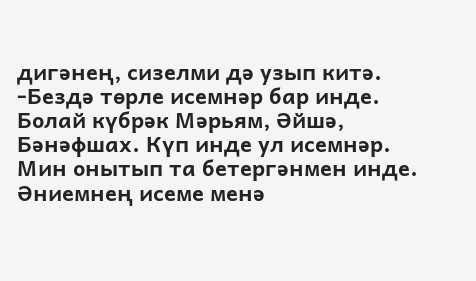дигәнең, сизелми дә узып китә.
-Бездә төрле исемнәр бар инде. Болай күбрәк Мәрьям, Әйшә, Бәнәфшах. Күп инде ул исемнәр. Мин онытып та бетергәнмен инде. Әниемнең исеме менә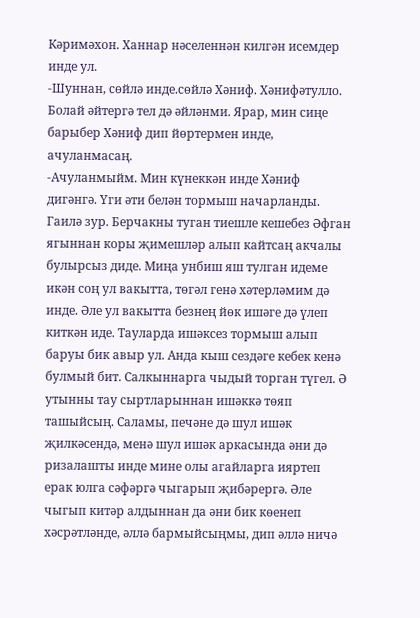Кәримәхон. Ханнар нәселеннән килгән исемдер инде ул.
-Шуннан, сөйлә инде.сөйлә Хәниф. Хәнифәтулло. Болай әйтергә тел дә әйләнми. Ярар, мин сиңе барыбер Хәниф дип йөртермен инде, ачуланмасаң.
-Ачуланмыйм. Мин күнеккән инде Хәниф дигәнгә. Үги әти белән тормыш начарланды. Гаилә зур. Берчакны туган тиешле кешебез Әфган ягыннан коры җимешләр алып кайтсаң акчалы булырсыз диде. Миңа унбиш яш тулган идеме икән соң ул вакытта, төгәл генә хәтерләмим дә инде. Әле ул вакытта безнең йөк ишәге дә үлеп киткән иде. Тауларда ишәксез тормыш алып баруы бик авыр ул. Анда кыш сездәге кебек кенә булмый бит. Салкыннарга чыдый торган түгел. Ә утынны тау сыртларыннан ишәккә төяп ташыйсың. Саламы, печәне дә шул ишәк җилкәсендә, менә шул ишәк аркасында әни дә ризалашты инде мине олы агайларга ияртеп ерак юлга сәфәргә чыгарып җибәрергә. Әле чыгып китәр алдыннан да әни бик көенеп хәсрәтләнде, әллә бармыйсыңмы, дип әллә ничә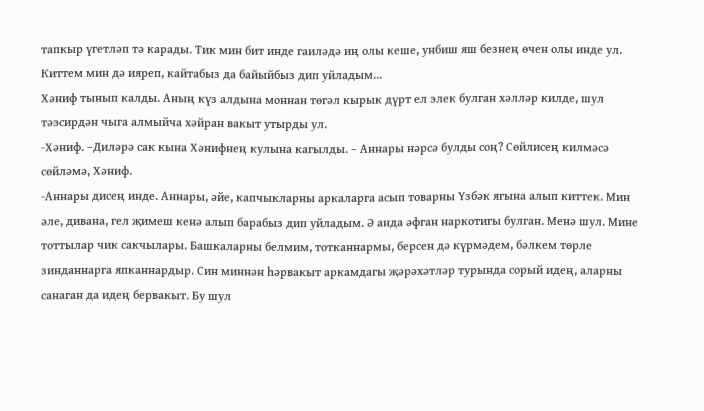тапкыр үгетләп тә карады. Тик мин бит инде гаиләдә иң олы кеше, унбиш яш безнең өчен олы инде ул. Киттем мин дә ияреп, кайтабыз да байыйбыз дип уйладым...
Хәниф тынып калды. Аның күз алдына моннан төгәл кырык дүрт ел элек булган хәлләр килде, шул тәэсирдән чыга алмыйча хәйран вакыт утырды ул.
-Хәниф. –Диләрә сак кына Хәнифнең кулына кагылды. – Аннары нәрсә булды соң? Сөйлисең килмәсә сөйләмә, Хәниф.
-Аннары дисең инде. Аннары, әйе, капчыкларны аркаларга асып товарны Үзбәк ягына алып киттек. Мин әле, дивана, гел җимеш кенә алып барабыз дип уйладым. Ә анда әфган наркотигы булган. Менә шул. Мине тоттылар чик сакчылары. Башкаларны белмим, тотканнармы, берсен дә күрмәдем, бәлкем төрле зинданнарга япканнардыр. Син миннән һәрвакыт аркамдагы җәрәхәтләр турында сорый идең, аларны санаган да идең бервакыт. Бу шул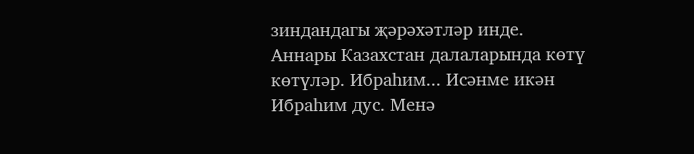зиндандагы җәрәхәтләр инде. Аннары Казахстан далаларында көтү көтүләр. Ибраһим... Исәнме икән Ибраһим дус. Менә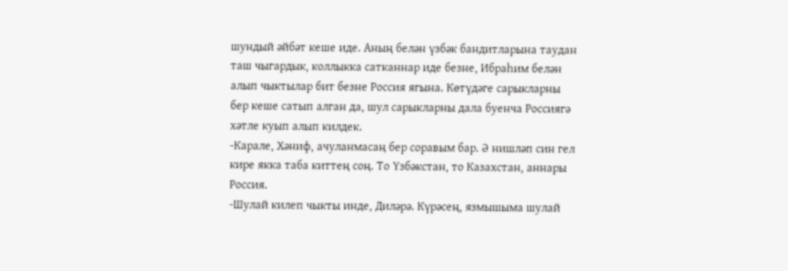шундый әйбәт кеше иде. Аның белән үзбәк бандитларына таудан таш чыгардык, коллыкка сатканнар иде безне, Ибраһим белән алып чыктылар бит безне Россия ягына. Көтүдәге сарыкларны бер кеше сатып алган да, шул сарыкларны дала буенча Россиягә хәтле куып алып килдек.
-Карале, Хәниф, ачуланмасаң бер соравым бар. Ә нишләп син гел кире якка таба киттең соң. То Үзбәкстан, то Казахстан, аннары Россия.
-Шулай килеп чыкты инде, Диләрә. Күрәсең, язмышыма шулай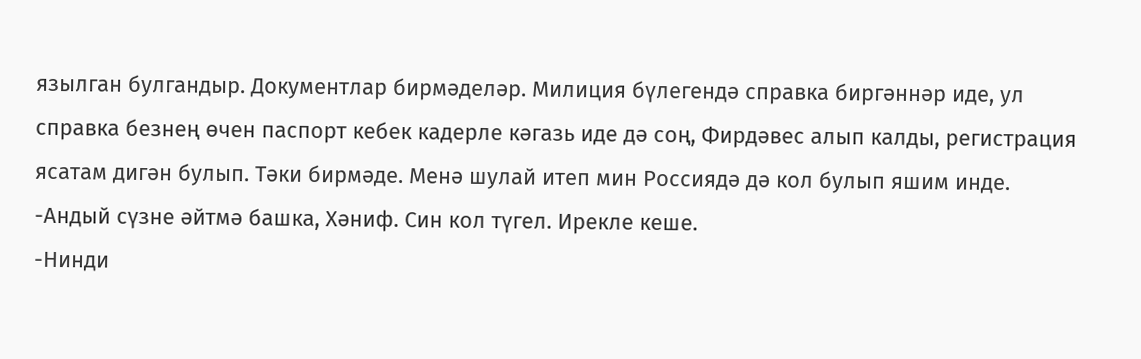язылган булгандыр. Документлар бирмәделәр. Милиция бүлегендә справка биргәннәр иде, ул справка безнең өчен паспорт кебек кадерле кәгазь иде дә соң, Фирдәвес алып калды, регистрация ясатам дигән булып. Тәки бирмәде. Менә шулай итеп мин Россиядә дә кол булып яшим инде.
-Андый сүзне әйтмә башка, Хәниф. Син кол түгел. Ирекле кеше.
-Нинди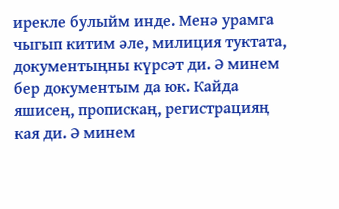ирекле булыйм инде. Менә урамга чыгып китим әле, милиция туктата, документыңны күрсәт ди. Ә минем бер документым да юк. Кайда яшисең, пропискаң, регистрацияң кая ди. Ә минем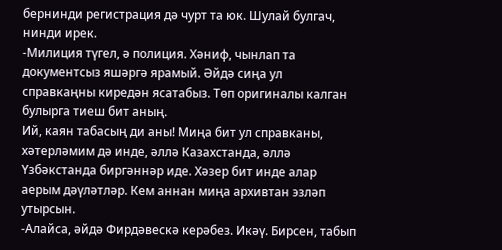бернинди регистрация дә чурт та юк. Шулай булгач, нинди ирек.
-Милиция түгел, ә полиция. Хәниф, чынлап та документсыз яшәргә ярамый. Әйдә сиңа ул справкаңны киредән ясатабыз. Төп оригиналы калган булырга тиеш бит аның.
Ий, каян табасың ди аны! Миңа бит ул справканы, хәтерләмим дә инде, әллә Казахстанда, әллә Үзбәкстанда биргәннәр иде. Хәзер бит инде алар аерым дәүләтләр. Кем аннан миңа архивтан эзләп утырсын.
-Алайса, әйдә Фирдәвескә керәбез. Икәү. Бирсен, табып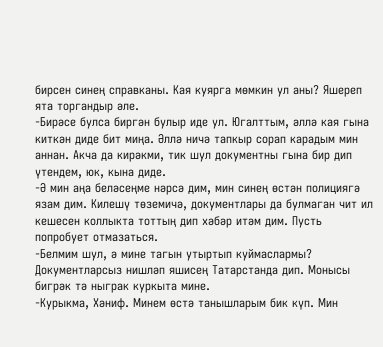бирсен синең справканы. Кая куярга мөмкин ул аны? Яшереп ята торгандыр әле.
-Бирәсе булса биргән булыр иде ул. Югалттым, әллә кая гына киткән диде бит миңа. Әллә ничә тапкыр сорап карадым мин аннан. Акча да кирәкми, тик шул документны гына бир дип үтендем, юк, кына диде.
-Ә мин аңа беләсеңме нәрсә дим, мин синең өстән полициягә язам дим. Килешү төземичә, документлары да булмаган чит ил кешесен коллыкта тоттың дип хәбәр итәм дим. Пусть попробует отмазаться.
-Белмим шул, ә мине тагын утыртып куймаслармы? Документларсыз нишләп яшисең Татарстанда дип. Монысы бигрәк тә ныграк куркыта мине.
-Курыкма, Хәниф. Минем өстә танышларым бик күп. Мин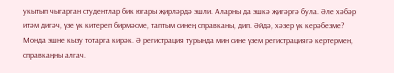укытып чыгарган студентлар бик югары җирләрдә эшли. Аларны да эшкә җигәргә була. Әле хәбәр итәм дигәч, үзе үк китереп бирмәсме, таптым синең справканы, дип. Әйдә, хәзер үк керәбезме? Монда эшне кызу тотарга кирәк. Ә регистрация турында мин сине үзем регистрациягә кертермен, справкаңны алгач.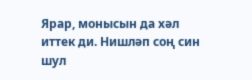Ярар, монысын да хәл иттек ди. Нишләп соң син шул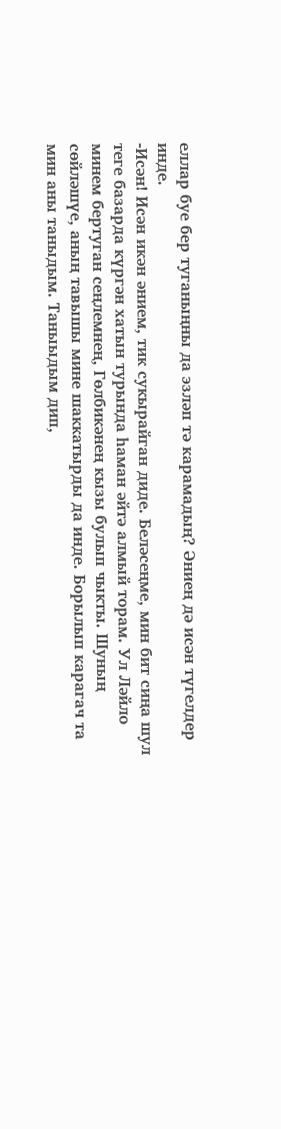еллар буе бер туганыңны да эзләп тә карамадың? Әниең дә исән түгелдер инде.
-Исән! Исән икән әнием, тик сукырайган диде. Беләсеңме, мин бит сиңа шул теге базарда күргән хатын турында һаман әйтә алмый торам. Ул Ләйло минем бертуган сеңлемнең, Гөлбикәнең кызы булып чыкты. Шуның сөйләшүе, аның тавышы мине шаккатырды да инде. Борылып карагач та мин аны таныдым. Таныыдым дип,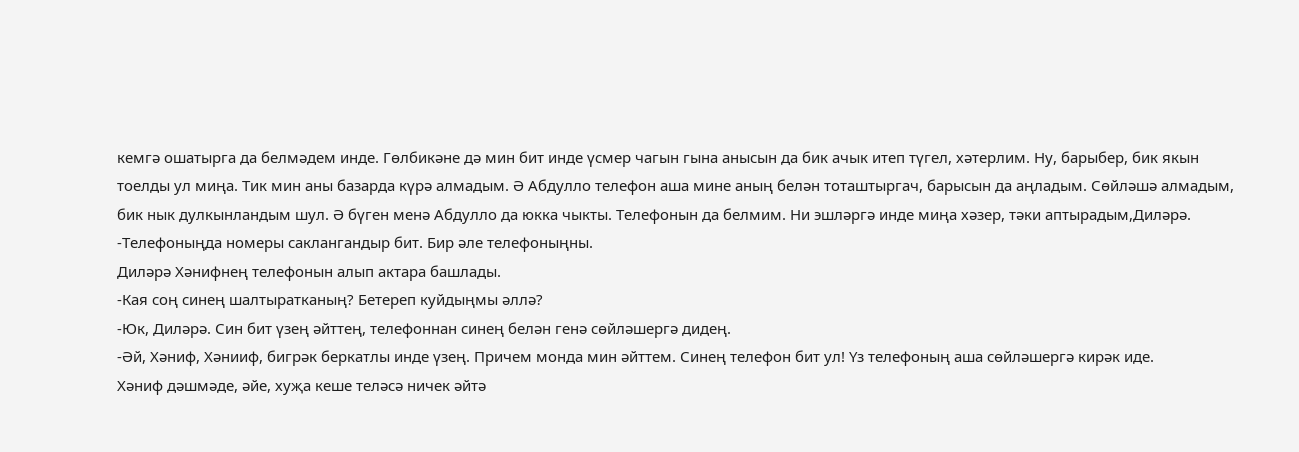кемгә ошатырга да белмәдем инде. Гөлбикәне дә мин бит инде үсмер чагын гына анысын да бик ачык итеп түгел, хәтерлим. Ну, барыбер, бик якын тоелды ул миңа. Тик мин аны базарда күрә алмадым. Ә Абдулло телефон аша мине аның белән тоташтыргач, барысын да аңладым. Сөйләшә алмадым, бик нык дулкынландым шул. Ә бүген менә Абдулло да юкка чыкты. Телефонын да белмим. Ни эшләргә инде миңа хәзер, тәки аптырадым,Диләрә.
-Телефоныңда номеры саклангандыр бит. Бир әле телефоныңны.
Диләрә Хәнифнең телефонын алып актара башлады.
-Кая соң синең шалтыратканың? Бетереп куйдыңмы әллә?
-Юк, Диләрә. Син бит үзең әйттең, телефоннан синең белән генә сөйләшергә дидең.
-Әй, Хәниф, Хәнииф, бигрәк беркатлы инде үзең. Причем монда мин әйттем. Синең телефон бит ул! Үз телефоның аша сөйләшергә кирәк иде.
Хәниф дәшмәде, әйе, хуҗа кеше теләсә ничек әйтә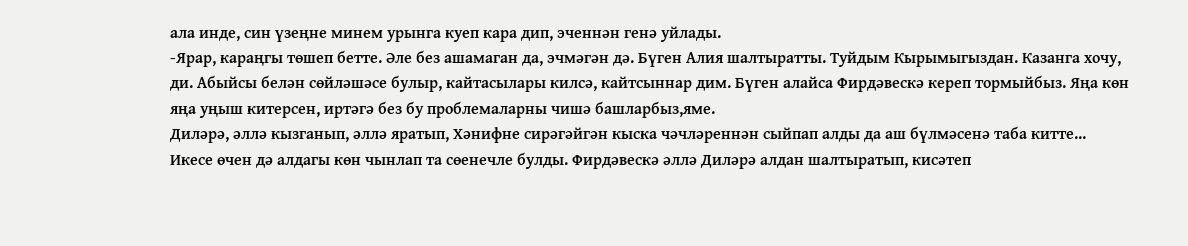ала инде, син үзеңне минем урынга куеп кара дип, эченнән генә уйлады.
-Ярар, караңгы төшеп бетте. Әле без ашамаган да, эчмәгән дә. Бүген Алия шалтыратты. Туйдым Кырымыгыздан. Казанга хочу, ди. Абыйсы белән сөйләшәсе булыр, кайтасылары килсә, кайтсыннар дим. Бүген алайса Фирдәвескә кереп тормыйбыз. Яңа көн яңа уңыш китерсен, иртәгә без бу проблемаларны чишә башларбыз,яме.
Диләрә, әллә кызганып, әллә яратып, Хәнифне сирәгәйгән кыска чәчләреннән сыйпап алды да аш бүлмәсенә таба китте...
Икесе өчен дә алдагы көн чынлап та сөенечле булды. Фирдәвескә әллә Диләрә алдан шалтыратып, кисәтеп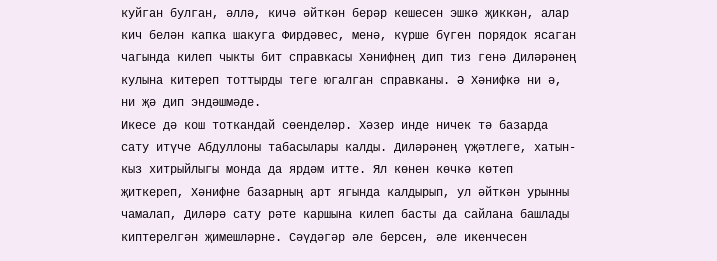куйган булган, әллә, кичә әйткән берәр кешесен эшкә җиккән, алар кич белән капка шакуга Фирдәвес, менә, күрше бүген порядок ясаган чагында килеп чыкты бит справкасы Хәнифнең дип тиз генә Диләрәнең кулына китереп тоттырды теге югалган справканы. Ә Хәнифкә ни ә, ни җә дип эндәшмәде.
Икесе дә кош тоткандай сөенделәр. Хәзер инде ничек тә базарда сату итүче Абдуллоны табасылары калды. Диләрәнең үҗәтлеге, хатын-кыз хитрыйлыгы монда да ярдәм итте. Ял көнен көчкә көтеп җиткереп, Хәнифне базарның арт ягында калдырып, ул әйткән урынны чамалап, Диләрә сату рәте каршына килеп басты да сайлана башлады киптерелгән җимешләрне. Сәүдәгәр әле берсен, әле икенчесен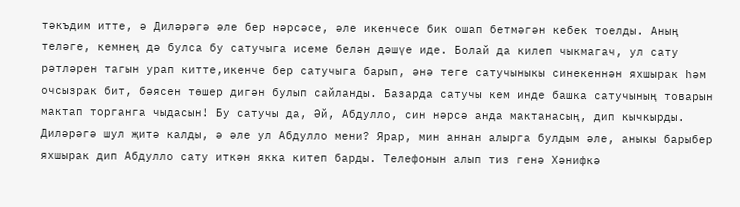тәкъдим итте, ә Диләрәгә әле бер нәрсәсе, әле икенчесе бик ошап бетмәгән кебек тоелды. Аның теләге, кемнең дә булса бу сатучыга исеме белән дәшүе иде. Болай да килеп чыкмагач, ул сату рәтләрен тагын урап китте,икенче бер сатучыга барып, әнә теге сатучыныкы синекеннән яхшырак һәм очсызрак бит, бәясен төшер дигән булып сайланды. Базарда сатучы кем инде башка сатучының товарын мактап торганга чыдасын! Бу сатучы да, Әй, Абдулло, син нәрсә анда мактанасың, дип кычкырды. Диләрәгә шул җитә калды, ә әле ул Абдулло мени? Ярар, мин аннан алырга булдым әле, аныкы барыбер яхшырак дип Абдулло сату иткән якка китеп барды. Телефонын алып тиз генә Хәнифкә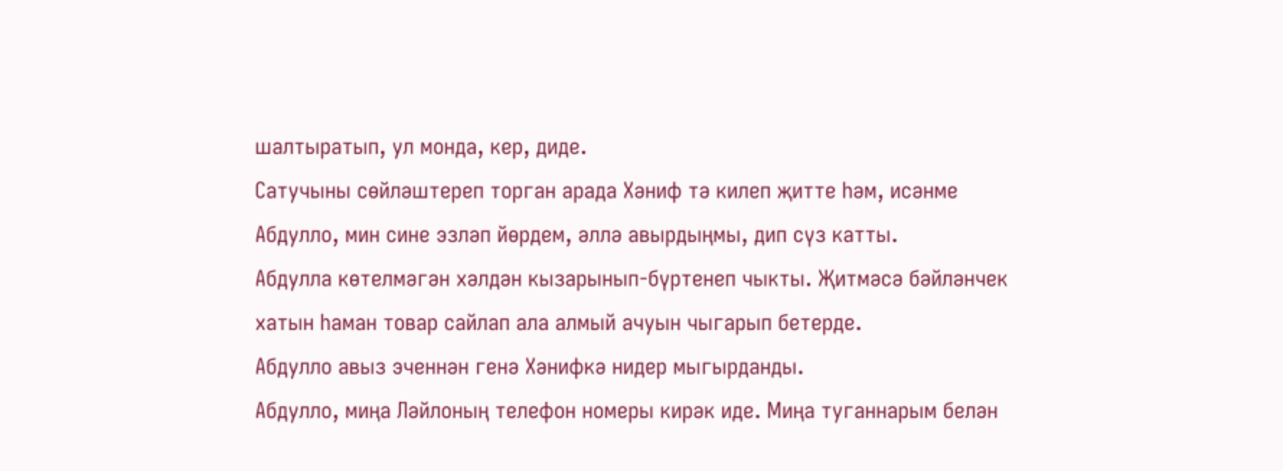шалтыратып, ул монда, кер, диде.
Сатучыны сөйләштереп торган арада Хәниф тә килеп җитте һәм, исәнме Абдулло, мин сине эзләп йөрдем, әллә авырдыңмы, дип сүз катты.
Абдулла көтелмәгән хәлдән кызарынып-бүртенеп чыкты. Җитмәсә бәйләнчек хатын һаман товар сайлап ала алмый ачуын чыгарып бетерде.
Абдулло авыз эченнән генә Хәнифкә нидер мыгырданды.
Абдулло, миңа Ләйлоның телефон номеры кирәк иде. Миңа туганнарым белән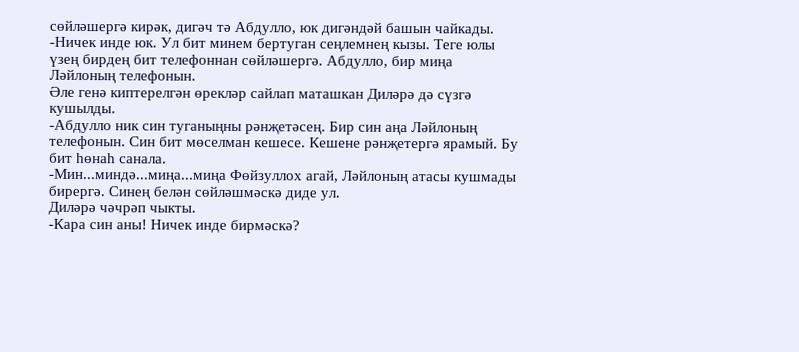сөйләшергә кирәк, дигәч тә Абдулло, юк дигәндәй башын чайкады.
-Ничек инде юк. Ул бит минем бертуган сеңлемнең кызы. Теге юлы үзең бирдең бит телефоннан сөйләшергә. Абдулло, бир миңа Ләйлоның телефонын.
Әле генә киптерелгән өрекләр сайлап маташкан Диләрә дә сүзгә кушылды.
-Абдулло ник син туганыңны рәнҗетәсең. Бир син аңа Ләйлоның телефонын. Син бит мөселман кешесе. Кешене рәнҗетергә ярамый. Бу бит һөнаһ санала.
-Мин...миндә...миңа...миңа Фөйзуллох агай, Ләйлоның атасы кушмады бирергә. Синең белән сөйләшмәскә диде ул.
Диләрә чәчрәп чыкты.
-Кара син аны! Ничек инде бирмәскә?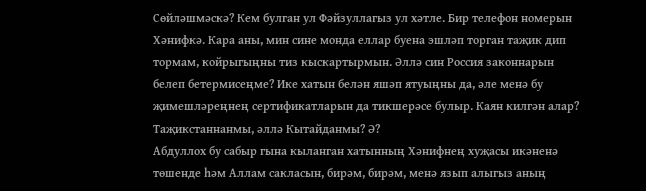Сөйләшмәскә? Кем булган ул Фәйзуллагыз ул хәтле. Бир телефон номерын Хәнифкә. Кара аны, мин сине монда еллар буена эшләп торган таҗик дип тормам, койрыгыңны тиз кыскартырмын. Әллә син Россия законнарын белеп бетермисеңме? Ике хатын белән яшәп ятуыңны да, әле менә бу җимешләреңнең сертификатларын да тикшерәсе булыр. Каян килгән алар? Таҗикстаннанмы, әллә Кытайданмы? Ә?
Абдуллох бу сабыр гына кыланган хатынның Хәнифнең хуҗасы икәненә төшенде һәм Аллам сакласын, бирәм, бирәм, менә язып алыгыз аның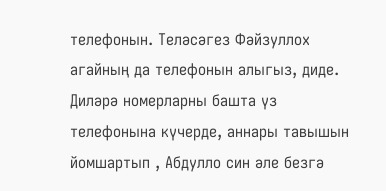телефонын. Теләсәгез Фәйзуллох агайның да телефонын алыгыз, диде.
Диләрә номерларны башта үз телефонына күчерде, аннары тавышын йомшартып , Абдулло син әле безгә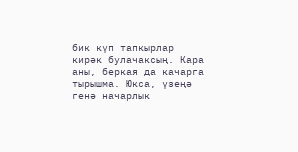бик күп тапкырлар кирәк булачаксың. Кара аны, беркая да качарга тырышма. Юкса, үзеңә генә начарлык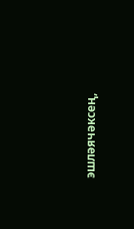эшләячәксең,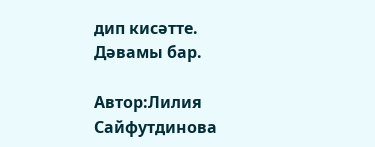дип кисәтте.
Дәвамы бар.

Автор:Лилия Сайфутдинова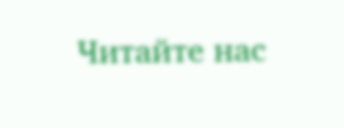Читайте нас